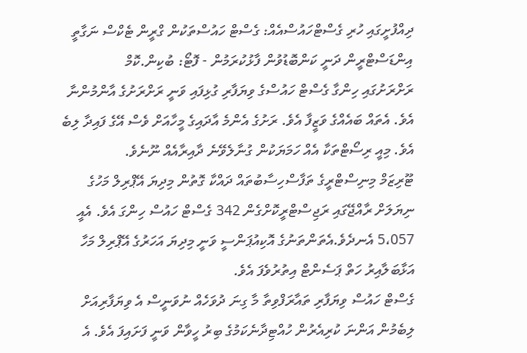ދިއްފުށީގައި ހުރި ގެސްޓްހައުސްއެއް: ގެސްޓް ހައުސްތަކުން ގްރީން ޓެކްސް ނަގާތީ އިންޑަސްޓްރީން ދަނީ ކަންބޮޑުވުން ފާޅުކުރަމުން - ފޮޓޯ: ބުކިން.ކޮމް
ރަށްރަށުގައި ހިންގާ ގެސްޓް ހައުސްގެ ވިޔަފާރި ގުޅިފައި ވަނީ ރަށްރަށުގެ އާންމުންނާ އެވެ. އެތައް ބައެއްގެ ވަޒީފާ އެވެ. ރަށުގެ އެންމެ އާދައިގެ މީހާއަށް ވެސް އޭގެ ފައިދާ ލިބެ އެވެ. މިއީ ރިސޯޓްތަކާ އެއް ހަމަޔަކުން ގުނާލެވޭނެ ދާއިރާއެއް ނޫނެވެ.
ޓޫރިޒަމް މިނިސްޓްރީގެ ތަފާސްހިސާބުތައް ދައްކާ ގޮތުން މިދިޔަ އޭޕްރިލް މަހުގެ ނިޔަލަށް ރާއްޖޭގައި ރަޖިސްޓްރީކޮށްގެން 342 ގެސްޓް ހައުސް ހިންގަ އެވެ. އެއީ 5،057 އެނދެވެ.އެތަންތަނުގެ އޮކިއުޕަންސީ ވަނީ މިދިޔަ އަހަރުގެ އޭޕްރިލް މަހާ އަޅާބަލާއިރު ހަތް ޕަސެންޓް އިތުރުވެފަ އެވެ.
ގެސްޓް ހައުސް ވިޔަފާރި ތައާރަފްވިތާ މާ ގިނަ ދުވަހެއް ނުވަނީސް އެ ވިޔަފާރިއަށް ލިބެމުން އަންނަ ކުރިއެރުން ހުއްޓިދާނެކަމުގެ ބިރު ހީވާން ވަނީ ފަށައިފަ އެވެ. އެ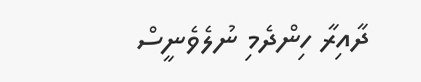ދާއިރާ ހިންދެމި ނުލެވެނީސް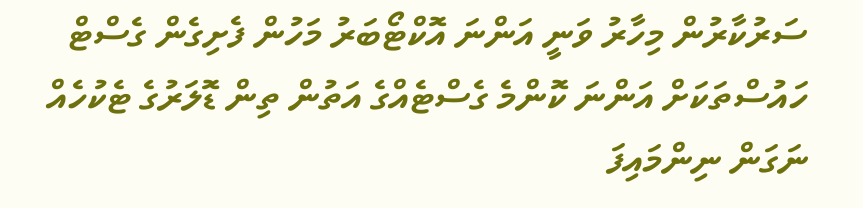ސަރުކާރުން މިހާރު ވަނީ އަންނަ އޮކްޓޯބަރު މަހުން ފެށިގެން ގެސްޓް ހައުސްތަކަށް އަންނަ ކޮންމެ ގެސްޓެއްގެ އަތުން ތިން ޑޮލަރުގެ ޓެކުހެއް ނަގަން ނިންމައިފަ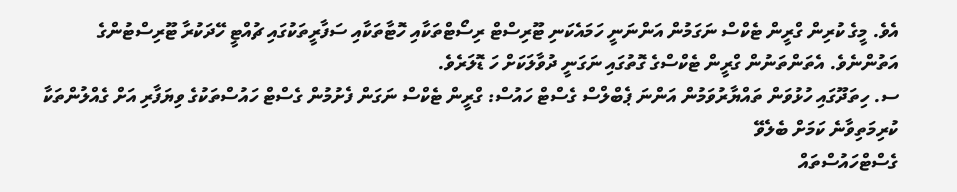އެވެ. މީގެ ކުރިން ގްރީން ޓެކްސް ނަގަމުން އަންނަނީ ހަމައެކަނި ޓޫރިސްޓް ރިސޯޓްތަކާއި ހޮޓާތަކާއި ސަފާރީތަކުގައި ޗުއްޓީ ހޭދަކުރާ ޓޫރިސްޓުންގެ އަތުންނެވެ. އެތަންތަނުން ގްރީން ޓެކްސްގެ ގޮތުގައި ނަގަނީ ދުވާލަކަށް ހަ ޑޮލަރެވެ.
ސ. ހިތަދޫގައި ހުޅުވަން ތައްޔާރުވަމުން އަންނަ ޕެބްލްސް ގެސްޓް ހައުސް: ގްރީން ޓެކްސް ނަގަން ފެށުމުން ގެސްޓް ހައުސްތަކުގެ ވިޔަފާރި އަށް ގެއްލުންތަކާ ކުރިމަތިވާނެ ކަމަށް ބެލެވޭ
ގެސްޓްހައުސްތައް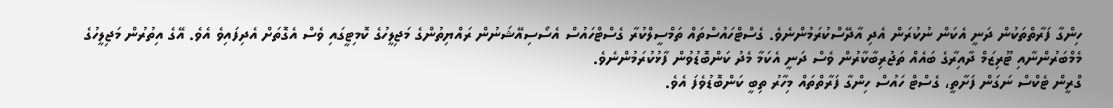ހިންގާ ފަރާތްތަކުން ދަނީ އެކަން ނުކުރަން އެދި އާދޭސްކުރަމުންނެވެ. ގެސްޓްހައުސްތައް ތަމްސީލްކުރާ ގެސްޓްހައުސް އެސޯސިއޭޝަނުން ރައްޔިތުންގެ މަޖިލީހުގެ ކޮމިޓީގައި ވެސް އެގޮތަށް އެދިފައިވެ އެވެ. އޭގެ އިތުރުން މަޖިލީހުގެ މެމްބަރުންނާއި ޓޫރިޒަމް ދާއިރާގެ ބައެއް ތަޖުރިބާކާރުން ވެސް ދަނީ އެކަމާ މެދު ކަންބޮޑުވުން ފާޅުކުރަމުންނެވެ.
ގްރީން ޓެކްސް ނަގަން ފަށާތީ، ގެސްޓް ހައުސް ހިންގާ ފަރާތްތައް މިހާރު ތިބީ ކަންބޮޑުވެފަ އެވެ.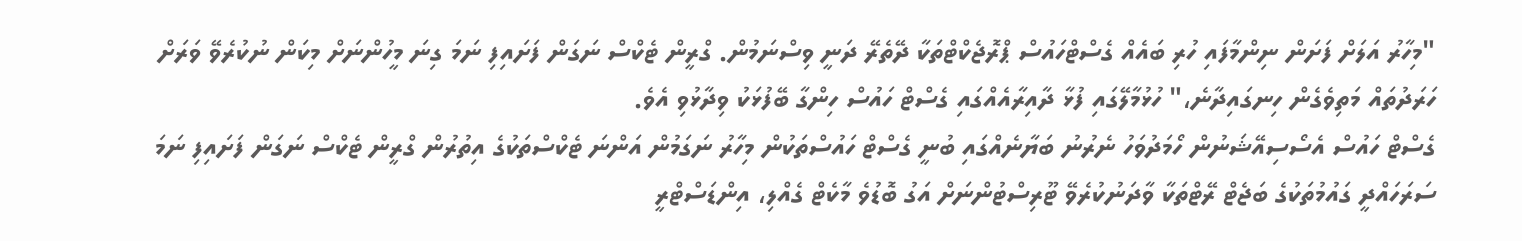"މިހާރު އަލަށް ފަށަން ނިންމާފައި ހުރި ބައެއް ގެސްޓްހައުސް ޕްރޮޖެކްޓްތަކާ ދޭތެރޭ ދަނީ ވިސްނަމުން. ގްރީން ޓެކްސް ނަގަން ފަށައިފި ނަމަ ގިނަ މީހުންނަށް މިކަން ނުކުރެވޭ ވަރަށް ހަރަދުތައް މަތިވެގެން ހިނގައިދާނެ،" ހުޅުމާލޭގައި ފުޅާ ދާއިރާއެއްގައި ގެސްޓް ހައުސް ހިންގާ ބޭފުޅަކު ވިދާޅުވި އެވެ.
ގެސްޓް ހައުސް އެސޯސިއޭޝަނުން ހޯމަދުވަހު ނެރުނު ބަޔާނެއްގައި ބުނީ ގެސްޓް ހައުސްތަކުން މިހާރު ނަގަމުން އަންނަ ޓެކްސްތަކުގެ އިތުރުން ގްރީން ޓެކްސް ނަގަން ފަށައިފި ނަމަ ސަރަހައްދީ ގައުމުތަކުގެ ބަޖެޓް ރޭޓްތަކާ ވާދަނުކުރެވޭ ޓޫރިސްޓުންނަށް އަގު ބޮޑުވެ މާކެޓް ގެއްލި، އިންޑަސްޓްރީ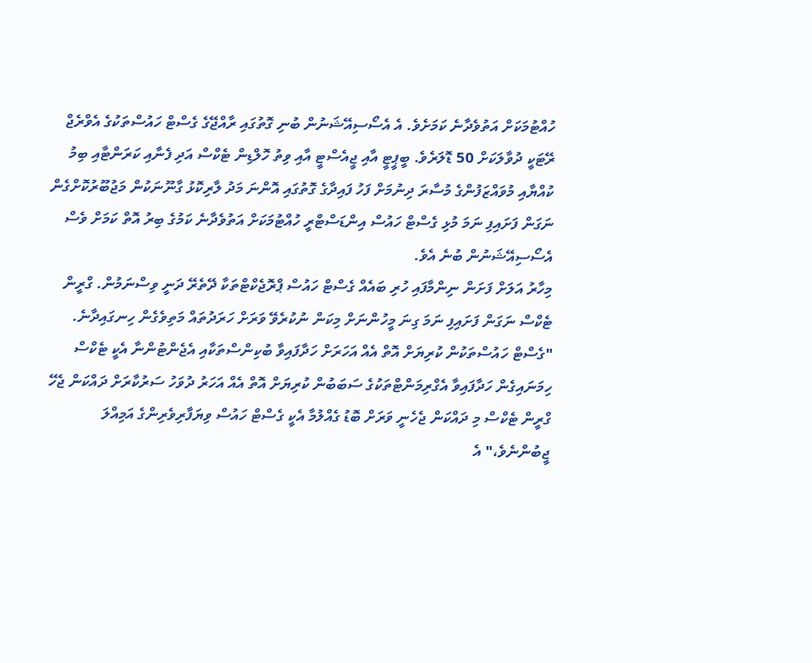ހުއްޓުމަކަށް އަތުވެދާނެ ކަމަށެވެ. އެ އެސޯސިއޭޝަނުން ބުނި ގޮތުގައި ރާއްޖޭގެ ގެސްޓް ހައުސްތަކުގެ އެވްރެޖް ރޭޓަކީ ދުވާލަކަށް 50 ޑޮލަރެވެ. ބީޕީޓީ އާއި ޖީއެސްޓީ އާއި ވިތު ހޮލްޑިން ޓެކްސް އަދި ފެނާއި ކަރަންޓާއި ބިމު ކުއްޔާއި މުވައްޒަފުންގެ މުސާރަ ދިނުމަށް ފަހު ފައިދާގެ ގޮތުގައި އޮންނަ މަދު ލާރިކޮޅު ގާނޫނަކުން މަޖުބޫރުކޮށްގެން ނަގަން ފަށައިފި ނަމަ މުޅި ގެސްޓް ހައުސް އިންޑަސްޓްރީ ހުއްޓުމަކަށް އަތުވެދާނެ ކަމުގެ ބިރު އޮތް ކަމަށް ވެސް އެސޯސިއޭޝަނުން ބުނެ އެވެ.
މިހާރު އަލަށް ފަށަން ނިންމާފައި ހުރި ބައެއް ގެސްޓް ހައުސް ޕްރޮޖެކްޓްތަކާ ދޭތެރޭ ދަނީ ވިސްނަމުން. ގްރީން ޓެކްސް ނަގަން ފަށައިފި ނަމަ ގިނަ މީހުންނަށް މިކަން ނުކުރެވޭ ވަރަށް ހަރަދުތައް މަތިވެގެން ހިނގައިދާނެ.
"ގެސްޓް ހައުސްތަކުން ކުރިޔަށް އޮތް އެއް އަހަރަށް ހަދާފައިވާ ބުކިންސްތަކާއި އެޖެންޓުންނާ އެކީ ޓެކްސް ހިމަނައިގެން ހަދާފައިވާ އެގްރިމަންޓްތަކުގެ ސަބަބުން ކުރިޔަށް އޮތް އެއް އަހަރު ދުވަހު ސަރުކާރަށް ދައްކަން ޖެހޭ ގްރީން ޓެކްސް މި ދައްކަން ޖެހެނީ ވަރަށް ބޮޑު ގެއްލުމާ އެކީ ގެސްޓް ހައުސް ވިޔަފާރިވެރިންގެ އަމިއްލަ ޖީބުންނެވެ،" އެ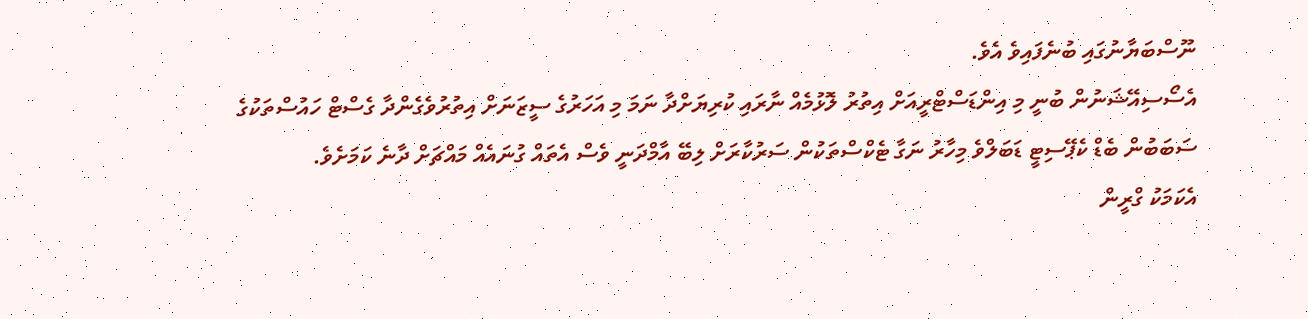ނޫސްބަޔާނުގައި ބުނެފައިވެ އެވެ.
އެސޯސިއޭޝަނުން ބުނީ މި އިންޑަސްޓްރީއަށް އިތުރު ލޮޅުމެއް ނާރައި ކުރިޔަށްދާ ނަމަ މި އަހަރުގެ ސީޒަނަށް އިތުރުވެގެންދާ ގެސްޓް ހައުސްތަކުގެ ސަބަބުން ބެޑް ކެޕޭސިޓީ ޑަބަލްވެ މިހާރު ނަގާ ޓެކްސްތަކުން ސަރުކާރަށް ލިބޭ އާމްދަނީ ވެސް އެތައް ގުނައެއް މައްޗަށް ދާނެ ކަމަށެވެ.
އެކަމަކު ގްރީން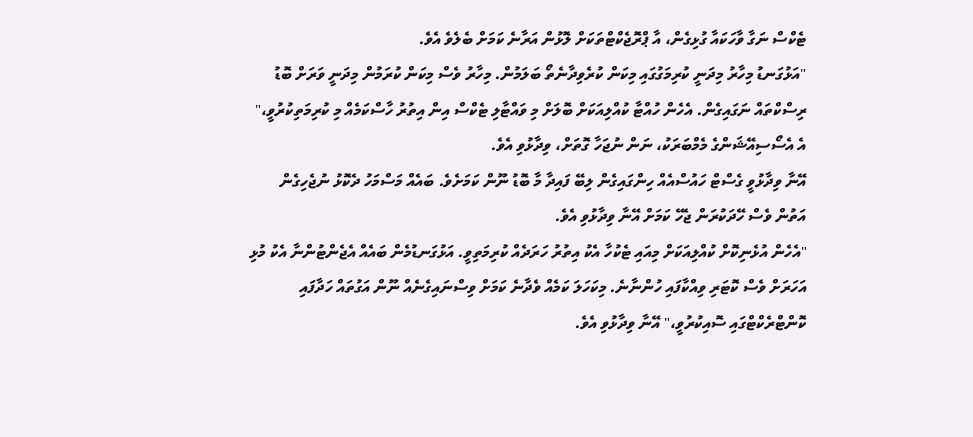ޓެކްސް ނަގާ ވާހަކައާ ގުޅިގެން، އާ ޕްރޮޖެކްޓްތަކަށް ލޮޅުން އަރާނެ ކަމަށް ބެލެވެ އެވެ.
"އަޅުގަނޑު މިހާރު މިދަނީ ކުރިމަގުގައި މިކަން ކުރެވިދާނެތޯ ބަލަމުން. މިހާރު ވެސް މިކަން ކުރަމުން މިދަނީ ވަރަށް ބޮޑު ރިސްކްތައް ނަގައިގެން. އެހެން ހުއްޓާ ކުއްލިއަކަށް ބޮލަށް މި ވައްޓާލި ޓެކްސް އިން އިތުރު ހާސްކަމެއް މި ކުރިމަތިކުރުވީ،" އެ އެސޯސިއޭޝަންގެ މެމްބަރަކު، ނަން ނުޖަހާ ގޮތަށް، ވިދާޅުވި އެވެ.
އޭނާ ވިދާޅުވީ ގެސްޓް ހައުސްއެއް ހިންގައިގެން ލިބޭ ފައިދާ މާ ބޮޑު ނޫން ކަމަށެވެ. ބައެއް މަސްމަހު ދެކޮޅު ނުޖެހިގެން އަތުން ވެސް ހޭދަކުރަން ޖެހޭ ކަމަށް އޭނާ ވިދާޅުވި އެވެ.
"އެހެން އުޅެނިކޮށް ކުއްލިއަކަށް މިއައި ޓެކުހާ އެކު އިތުރު ހަރަދެއް ކުރިމަތިވީ. އަޅުގަނޑުމެން ބައެއް އެޖެންޓުންނާ އެކު މުޅި އަހަރަށް ވެސް ކޮޓަރި ވިއްކާފައި ހުންނާނެ. މިކަހަލަ ކަމެއް ވެދާނެ ކަމަށް ވިސްނައިގެނެއް ނޫން އަގުތައް ހަދާފައި ކޮންޓްރެކްޓްގައި ސޮއިކުރުވީ،" އޭނާ ވިދާޅުވި އެވެ.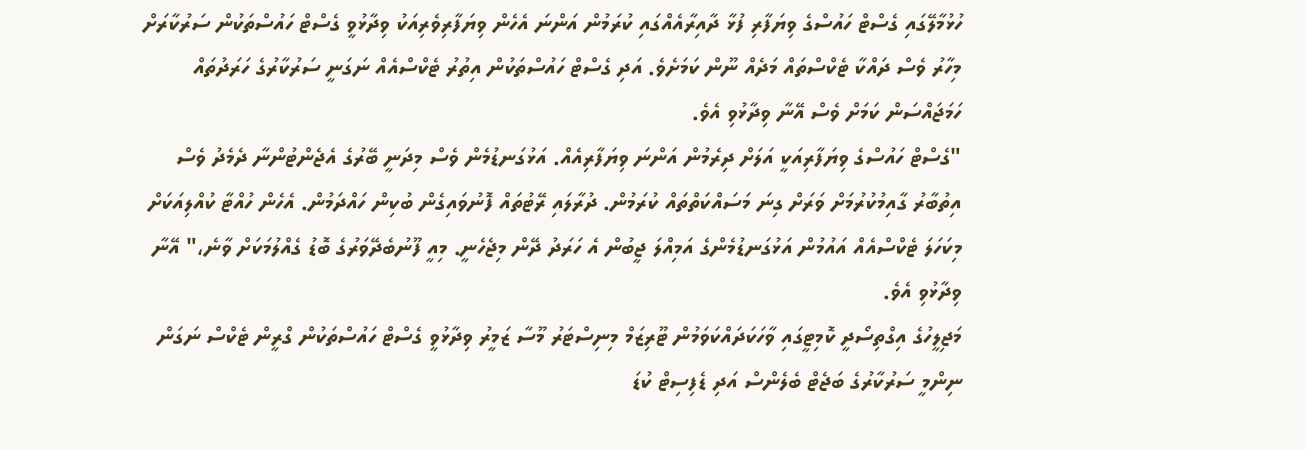ހުޅުމާލޭގައި ގެސްޓް ހައުސްގެ ވިޔަފާރި ފުޅާ ދާއިރާއެއްގައި ކުރަމުން އަންނަ އެހެން ވިޔަފާރިވެރިއަކު ވިދާޅުވީ ގެސްޓް ހައުސްތަކުން ސަރުކާރަށް މިހާރު ވެސް ދައްކާ ޓެކްސްތައް މަދެއް ނޫން ކަމަށެވެ. އަދި ގެސްޓް ހައުސްތަކުން އިތުރު ޓެކްސްއެއް ނަގަނީ ސަރުކާރުގެ ހަރަދުތައް ހަމަޖައްސަން ކަމަށް ވެސް އޭނާ ވިދާޅުވި އެވެ.
"ގެސްޓް ހައުސްގެ ވިޔަފާރިއަކީ އަލަށް ދިރެމުން އަންނަ ވިޔަފާރިއެއް. އަޅުގަނޑުމެން ވެސް މިދަނީ ބޭރުގެ އެޖެންޓުންނާ ދެމެދު ވެސް އިތުބާރު ގާއިމުކުރުމަށް ވަރަށް ގިނަ މަސައްކަތްތައް ކުރަމުން. ދުރާލައި ރޭޓުތައް ފޮނުވައިގެން ބުކިން ހައްދަމުން. އެހެން ހުއްޓާ ކުއްލިއަކަށް މިކަހަލަ ޓެކްސްއެއް އައުމުން އަޅުގަނޑުމެންގެ އަމިއްލަ ޖީބުން އެ ހަރަދު ދޭން މިޖެހެނީ. މިއީ ފޫނުބެދޭވަރުގެ ބޮޑު ގެއްލުމަކަށް ވާނެ،" އޭނާ ވިދާޅުވި އެވެ.
މަޖިލީހުގެ އިގްތިސޯދީ ކޮމިޓީގައި ވާހަކަދައްކަވަމުން ޓޫރިޒަމް މިނިސްޓަރު މޫސާ ޒަމީރު ވިދާޅުވީ ގެސްޓް ހައުސްތަކުން ގްރީން ޓެކްސް ނަގަން ނިންމީ ސަރުކާރުގެ ބަޖެޓް ބެލެންސް އަދި ޑެފިސިޓް ކުޑަ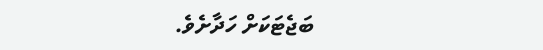ބަޖެޓަކަށް ހަދާށެވެ.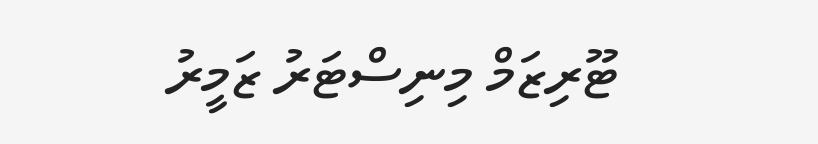ޓޫރިޒަމް މިނިސްޓަރު ޒަމީރު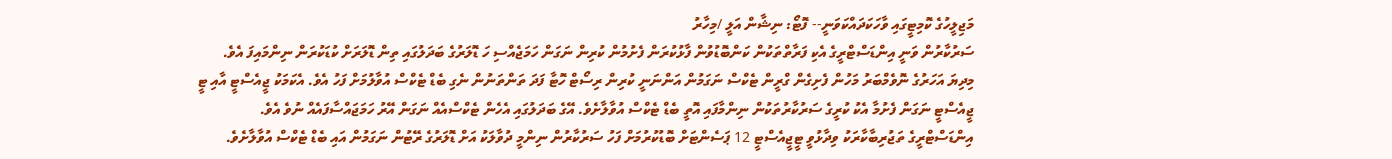މަޖިލީހުގެ ކޮމިޓީގައި ވާހަކަދައްކަވަނީ-- ފޮޓޯ: ނިޝާން އަލީ /މިހާރު
ސަރުކާރުން ވަނީ އިންޑަސްޓްރީގެ އެކި ފަރާތްތަކުން ކަންބޮޑުވުން ފާޅުކުރަން ފެށުމުން ކުރިން ނަގަން ހަމަޖެއްސި ހަ ޑޮލަރުގެ ބަދަލުގައި ތިން ޑޮލަރަށް ކުޑަކުރަން ނިންމައިފަ އެވެ.
މިދިޔަ އަހަރުގެ ނޮވެމްބަރު މަހުން ފެށިގެން ގްރީން ޓެކްސް ނަގަމުން އަންނަނީ ކުރިން ރިސޯޓް ހޮޓާ ފަދަ ތަންތަނުން ނެގި ބެޑް ޓެކްސް އުވާލުމަށް ފަހު އެވެ. އެކަމަކު ޖީއެސްޓީ އާއި ޓީ ޖީއެސްޓީ ނަގަން ފެށުމާ އެކު ކުރީގެ ސަރުކާރުތަކުން ނިންމާފައި އޮތީ ބެޑް ޓެކްސް އުވާލާށެވެ. އޭގެ ބަދަލުގައި އެހެން ޓެކްސްއެއް ނަގަން އޭރު ހަމަޖައްސާފައެއް ނުވެ އެވެ.
އިންޑަސްޓްރީގެ ތަޖުރިބާކާރަކު ވިދާޅުވީ ޓީޖީއެސްޓީ 12 ޕަސެންޓަށް ބޮޑުކުރުމަށް ފަހު ސަރުކާރުން ނިންމީ ދުވާލަކު އަށް ޑޮލަރުގެ ރޭޓުން ނަގަމުން އައި ބެޑް ޓެކްސް އުވާލާށެވެ.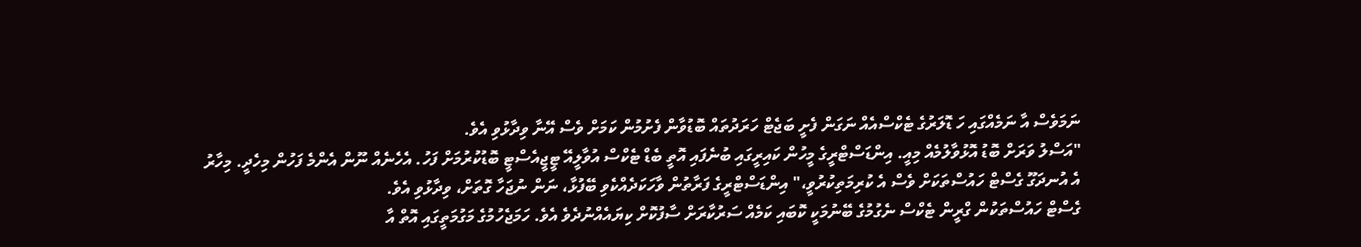ނަމަވެސް އާ ނަމެއްގައި ހަ ޑޮލަރުގެ ޓެކްސްއެއް ނަގަން ފެށީ ބަޖެޓް ހަރަދުތައް ބޮޑުވާން ފެށުމުން ކަމަށް ވެސް އޭނާ ވިދާޅުވި އެވެ.
"އަސްލު ވަރަށް ބޮޑު އޮޅުވާލުމެއް މިއީ. އިންޑަސްޓްރީގެ މީހުން ކައިރީގައި ބުނެފައި އޮތީ ބެޑް ޓެކްސް އުވާލީއޭ ޓީޖީއެސްޓީ ބޮޑުކުރުމަށް ފަހު. އެހެނެއް ނޫން އެންމެ ފަހުން މިހެދީ. މިހާރު އެ އުނދަގޫ ގެސްޓް ހައުސްތަކަށް ވެސް އެ ކުރިމަތިކުރުވީ،" އިންޑަސްޓްރީގެ ފަރާތުން ވާހަކަދެއްކެވި ބޭފުޅާ، ނަން ނުޖަހާ ގޮތަށް، ވިދާޅުވި އެވެ.
ގެސްޓް ހައުސްތަކުން ގްރީން ޓެކްސް ނެގުމުގެ ބޭނުމަކީ ކޮބައި ކަމެއް ސަރުކާރަށް ސާފުކޮށް ކިޔައެއްނުދެވެ އެވެ. ހަމަޖެހުމުގެ މަގުމަތީގައި އޮތް އާ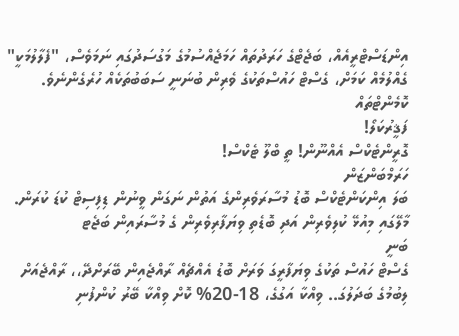އިންޑަސްޓްރީއެއް، ބަޖެޓްގެ ހަރަދުތައް ހަމަޖެއްސުމުގެ މަގުސަދުގައި ނަމަވެސް، "ފެލާލުމަކީ" ގެއްލުމެއް ކަމަށް، ގެސްޓް ހައުސްތަކުގެ ވެރިން ބުނަނީ ސަބަބުތަކެއް ހުރެގެންނެވެ.
ކޮމެންޓްތައް
ފަޤީރުކަލޯ!
ގޮރީންޓެކްސް އެއްނޫން! ތީ ބްލޫ ޓެކްސް!
ހަރަމްބަންޒަން
ބަލަ އިންކަންޓެކްސް ބޮޑު މުސާރަވެރިންގެ އަތުން ނަގަން ވީނުން ޑިފިސިޓް ކުޑަ ކުރަން. މާލޭގައި މިއުޅޭ ކުލިވެރިން އަދި ބޮޑެތި ވިޔަފާރިވެރިން ގެ މުސާރައިން ބަޖެޓ
ބަނީ
ގެސްޓް ހައުސް ތަކުގެ ވިޔަފާރީގަ ވަރަށް ބޮޑު އެއްޗެއް ރާއްޖެއިން ބޭރަށްދޭ،، ރާއްޖެއަށް ލިބުމުގެ ބަދަލުގަ.. ވިއްކާ އަގުގެ، 18-20% ކޮށް ވިއްކާ ބޭރު ކުންފުނި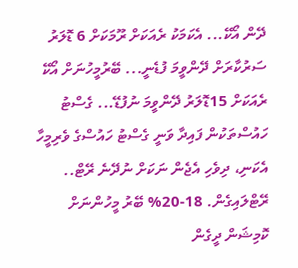ދޭން އޯކޭ... އެކަމަކު ރެއަކަށް ރޫމަކަށް 6 ޑޮލަރު ސަރުކާރަށް ދޭންވީމަ ފުޑެނީ... ބޭރުމީހުނަށް އޯކޭ ރެއަކަށް 15ޑޮލަރު ދޭންވީމަ ނުފުޑޭ... ގެސްޓު ހައުސްތަކުން ފައިދާ ވަނީ ގެސްޓު ހައުސްގެ ވެރިމީހާ އެކަނި، ދިވެހި އެޖެން ނަކަށް ނުދޭނެ ރޭޓް.. ރޭޓްލައިގެން. 18-20% ބޭރު މީހުންނަށް ކޮމިޝަން ދީގެން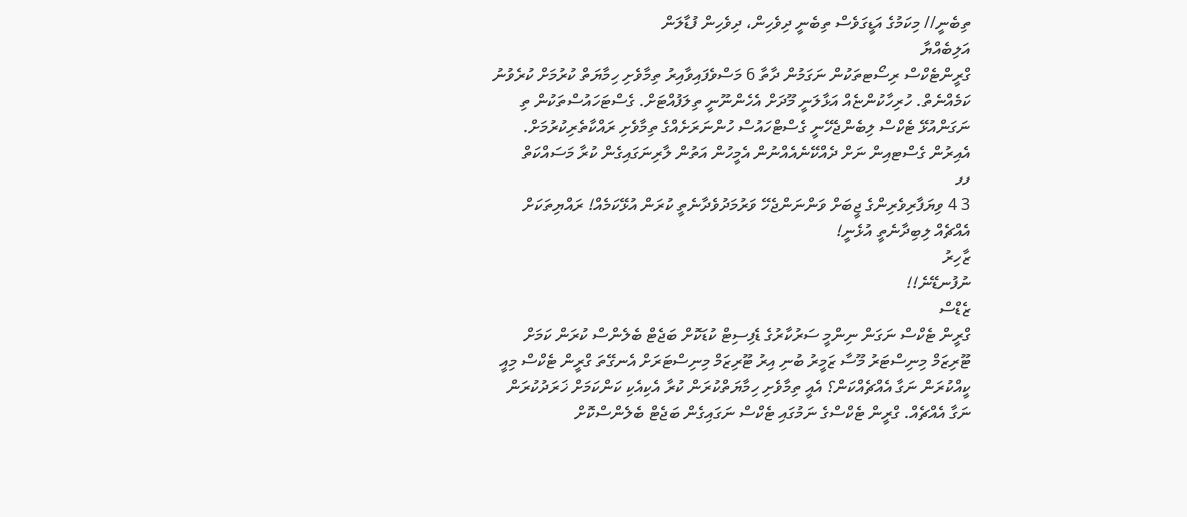ތިބެނީ// މިކަމުގެ އަޑީގަވެސް ތިބެނީ ދިވެހިން، ދިވެހިން ފުޑާލަން
އަލިބެއްޔާ
ގްރީންޓެކްސް ރިސޯޓތަކުން ނަގަމުން ދާތާ 6 މަސްވެފައިވާއިރު ތިމާވެށި ހިމާޔަތް ކުރުމަށް ކުރެވުނު ކަމެއްނެތް. ހުރިހާކުންޏެއް އަޅާލަނީ މޫދަށް އެހެންނޫނީ ތިލަފުއްޓަށް. ގެސްޓަހައުސްތަކުން ތި ނަގަންއުޅޭ ޓެކްސް ލިބެންޖެހޭނީ ގެސްޓްހައުސް ހުންނަރަށެއްގެ ތިމާވެށި ރައްކާތެރިކުރުމަށް. އެއިރުން ގެސްޓއިން ނަށް ދެއްކޭނެއެއްނުން އެމީހުން އަތުން ލާރިނަގައިގެން ކުރާ މަސައްކަތް
ފފ
3 4 ވިޔަފާރިވެރިންގެ ޖީބަށް ވަންނަންޖެހޭ ވަރުމަދުވެދާނެތީ ކުރަން އުޅޭކަމެއް! ރައްޔިތަކަށް އެއްޗެއް ލިބިދާނެތީ އުޅެނީ!
ޒާހިރު
ނުފުނޑޭނެ!!
ޒެޑްސް
ގްރީން ޓެކްސް ނަގަން ނިންމީ ސަރުކާރުގެ ޑެފިސިޓް ކުޑަކޮށް ބަޖެޓް ބެލެންސް ކުރަން ކަމަށް ޓޫރިޒަމް މިނިސްޓަރު މޫސާ ޒަމީރު ބުނި އިރު ޓޫރިޒަމް މިނިސްޓަރަށް އެނގޭތަ ގްރީން ޓެކްސް މިއީ ކީއްކުރަން ނަގާ އެއްޗެއްކަން؟ އެއީ ތިމާވެށި ހިމާޔަތްކުރަން ކުރާ އެކިއެކި ކަންކަމަށް ޚަރަދުކުރަން ނަގާ އެއްޗެއް. ގްރީން ޓެކްސްގެ ނަމުގައި ޓެކްސް ނަގައިގެން ބަޖެޓް ބެލެންސްކޮށް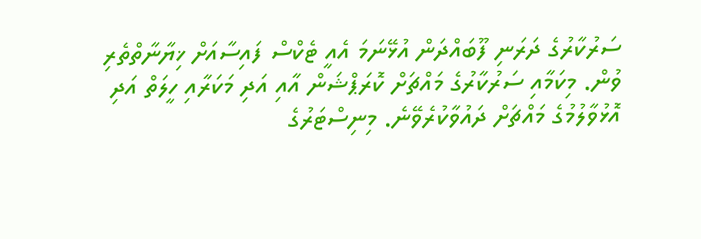ސަރުކާރުގެ ދަރަނި ފޫބައްދަން އުޅޭނަމަ އެއީ ޓެކްސް ފައިސާއަށް ޚިޔާނާތްތެރި ވުން. މިކަމާއި ސަރުކާރުގެ މައްޗަށް ކޮރަޕްޝަން އާއި އަދި މަކަރާއި ހީލަތް އަދި އޮޅުވާލުމުގެ މައްޗަށް ދައުވާކުރެވޭނެ. މިނިސްޓަރުގެ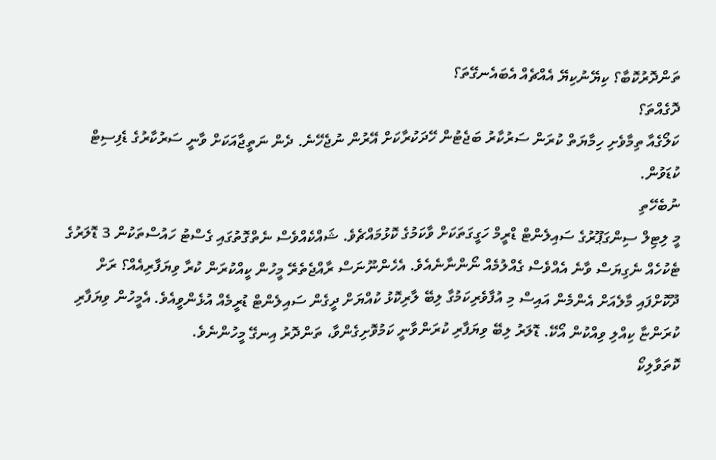ތަންދޮރުކޮބާ؟ ކިޔޭނުކިޔޭ އެއްޗެއް އެބައެނގޭތަ؟
ދޮގެއްތަ؟
ކަލޯގެއާ ތިމާވެށި ހިމާޔަތް ކުރަން ސަރުކާރު ބަޖެޓުން ހޭދަކުރާކަށް އޭރުން ނުޖެހޭނެ. ދެން ނަތީޖާއަކަށް ވާނީ ސަރުކާރުގެ ޑެފިސިޓް ކުޑަވުން.
ނުބެހޭތި
މީ ލިޓިލް ސިންގަޕޫރުގެ ސައިލެންޓް ޑްރީމް ހަގީގަތަކަށް ވާކަމުގެ ކޮޅުމައްޗެވެ. ޝައްކެއްވެސް ނެތްގޮތުގައި ގެސްޓު ހައުސްތަކުން 3 ޑޮލަރުގެ ޓެކުހެއް ނެގިޔަސް ވާނެ އެއްވެސް ގެއްލުމެއް ނޯންނާނެއެވެ. އެހެންނޫނަސް ރާއްޖެތެރޭ މީހުން ކީއްކުރަން ކުރާ ވިޔަފާރިއެއް؟ ރަށް ދޫކޮށްފައި މާލެއަށް އެންމެން އައިސް މި އުފާވެރިކަމުގާ ލިބޭ ލާރިކޮޅު ކުއްޔަށް ދީގެން ސައިލެންޓް ޑުރީމެއް އުޅެންވީއެވެ. އެމީހުން ވިޔަފާރި ކުރަންޏާ ކިއްލި ވިއްކުން އޯކޭ. ޑޮލަރު ލިބޭ ވިޔަފާރި ކުރަންވާނީ ކަމުވޮށިގެންވާ، ތަންދޮރު އިނގޭ މީހުންނެވެ.
ކޮތަވާލިކޯ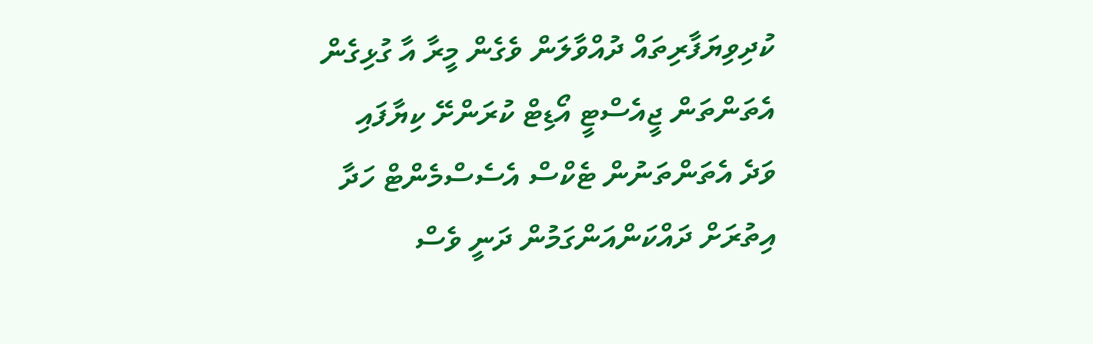ކުދިވިޔަފާރިތައް ދުއްވާލަން ވެގެން މީރާ އާ ގުޅިގެން އެތަންތަން ޖީއެސްޓީ އޯޑިޓް ކުރަންށޭ ކިޔާފައި ވަދެ އެތަންތަނުން ޓެކްސް އެސެސްމެންޓް ހަދާ އިތުރަށް ދައްކަންއަންގަމުން ދަނީ ވެސް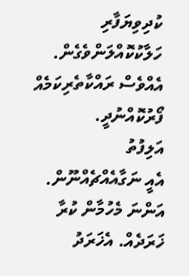ކުދިވިޔަފާރި ހަލާކުކޮއްލަންވެގެން. އެއްވެސް ރައްކާތެރިކަމެއް ފޯރުކޮއްނުދީ.
އަލިފުތު
އެއީ ނަގާއެއްޗެއްނޫން. އަންނަ މެހުމާން ކުރާ ޚަރަދެއް. އެޚަރަދު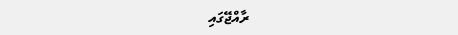ރާއްޖޭގައި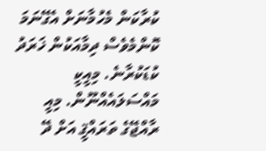ކުރާކަން މެހުމާނަށް އެގޭނަމަ ކޮންމެވެސް ދިމާއަކުން ޚަރަދު ކުޑަކުރާނެ. މިއީކީ މައްސަލައެއްނޫން. މިއީ ރާއްޖޭގެ ތަރައްޤީ އަށް ދޭ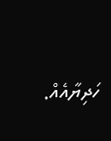ހަދިޔާއެއް.